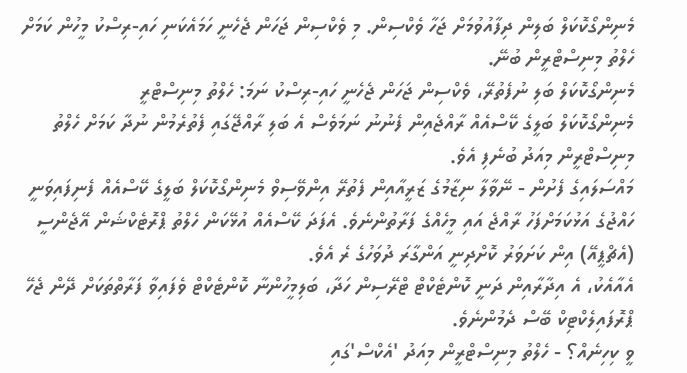މެނިންގޯކޮކަލް ބަލިން ދިފާއުވުމަށް ޖަހާ ވެކްސިން. މި ވެކްސިން ޖަހަން ޖެހެނީ ހަމައެކަނި ހައި-ރިސްކު މީހުން ކަމަށް ހެލްތު މިނިސްޓްރީން ބުނޭ.
މެނިންގޯކޮކަލް ބަލި ނުފެތުރޭ، ވެކްސިން ޖަހަން ޖެހެނީ ހައި-ރިސްކު ނަމަ: ހެލްތު މިނިސްޓްރީ
މެނިންގޯކޮކަލް ބަލީގެ ކޭސްއެއް ރާއްޖެއިން ފެނުނު ނަމަވެސް އެ ބަލި ރާއްޖޭގައި ފެތުރެމުން ނުދާ ކަމަށް ހެލްތު މިނިސްޓްރީން މިއަދު ބުނެފި އެވެ.
މައްސަލައިގެ ފެށުން - ނޭވާލާ ނިޒާމުގެ ޒަރީއާއިން ފެތުރޭ އިންވޭސިވް މެނިންގޯކޮކަލް ބަލީގެ ކޭސްއެއް ފެނިފައިވަނީ ހައްޖުގެ އަޅުކަމަށްފަހު ރާއްޖެ އައި މީހެއްގެ ފަރާތުންނެވެ. އެފަދަ ކޭސްއެއް އުޅޭކަން ހެލްތު ޕްރޮޓެކްޝަން އޭޖެންސީ (އެޗްޕީއޭ) އިން ކަށަވަރު ކޮށްދިނީ އަންގާރަ ދުވަހުގެ ރެ އެވެ.
އެއާއެކު، އެ އިދާރާއިން ދަނީ ކޮންޓެކްޓް ޓްރޭސިން ހަދާ، ބަލިމީހުންނާ ކޮންޓެކްޓް ވެފައިވާ ފަރާތްތަކަށް ދޭން ޖެހޭ ޕްރޮފައިލެކްޓިކް ބޭސް ދެމުންނެވެ.
ވީ ކިހިނެއް؟ - ހެލްތު މިނިސްޓްރީން މިއަދު 'އެކްސް'ގައި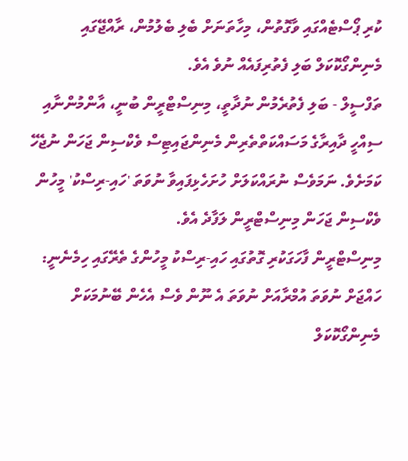ކުރި ޕޯސްޓެއްގައި ވާގޮތުން، މިހާތަނަށް ބެލި ބެލުމުން، ރާއްޖޭގައި މެނިންގޯކޮކަލް ބަލި ފެތުރިފައެއް ނުވެ އެވެ.
ތަފްސީލް - ބަލި ފެތުރެމުން ނުދާތީ، މިނިސްޓްރީން ބުނީ، އާންމުންނާއި ސިއްހީ ދާއިރާގެ މަސައްކަތްތެރިން މެނިންޖައިޓިސް ވެކްސިން ޖަހަން ނުޖެހޭ ކަމަށެވެ. ނަމަވެސް ނުރައްކަލަށް ހުށަހެޅިފައިވާ ނުވަތަ 'ހައި-ރިސްކު' މީހުން ވެކްސިން ޖަހަން މިނިސްޓްރީން ލަފާދެ އެވެ.
މިނިސްޓްރީން ފާހަގަކުރި ގޮތުގައި ހައި-ރިސްކު މީހުންގެ ތެރޭގައި ހިމެނެނީ:
ހައްޖަށް ނުވަތަ އުމްރާއަށް ނުވަތަ އެ ނޫން ވެސް އެހެން ބޭނުމަކަށް މެނިންގޯކޮކަލް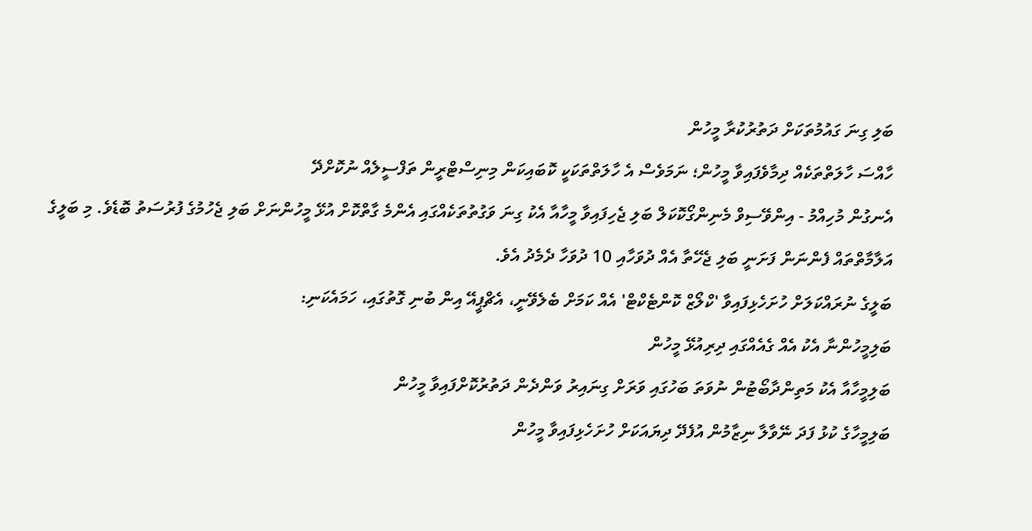ބަލި ގިނަ ގައުމުތަކަށް ދަތުރުކުރާ މީހުން
ހާއްސަ ހާލަތްތަކެއް ދިމާވެފައިވާ މީހުން؛ ނަމަވެސް އެ ހާލަތްތަކަކީ ކޮބައިކަން މިނިސްޓްރީން ތަފްސީލެއް ނުކޮށްދޭ
އެނގުން މުހިއްމު - އިންވޭސިވް މެނިންގޯކޮކަލް ބަލި ޖެހިފައިވާ މީހާއާ އެކު ގިނަ ވަގުތުތަކެއްގައި އެންމެ ގާތްކޮށް އުޅޭ މީހުންނަށް ބަލި ޖެހުމުގެ ފުރުސަތު ބޮޑެވެ. މި ބަލީގެ އަލާމާތްތައް ފެންނަން ފަށަނީ ބަލި ޖެހޭތާ އެއް ދުވަހާއި 10 ދުވަހާ ދެމެދު އެވެ.
ބަލީގެ ނުރައްކަލަށް ހުށަހެޅިފައިވާ 'ކްލޯޒް ކޮންޓެކްޓް' އެއް ކަމަށް ބެލެވޭނީ، އެޗްޕީއޭ އިން ބުނި ގޮތުގައި، ހަމައެކަނި:
ބަލިމީހުންނާ އެކު އެއް ގެއެއްގައި ދިރިއުޅޭ މީހުން
ބަލިމީހާއާ އެކު މަތިންދާބޯޓުން ނުވަތަ ބަހުގައި ވަރަށް ގިނައިރު ވަންދެން ދަތުރުކޮށްފައިވާ މީހުން
ބަލިމީހާގެ ކުޅު ފަދަ ނޭވާލާ ނިޒާމުން އުފެދޭ ދިޔައަކަށް ހުށަހެޅިފައިވާ މީހުން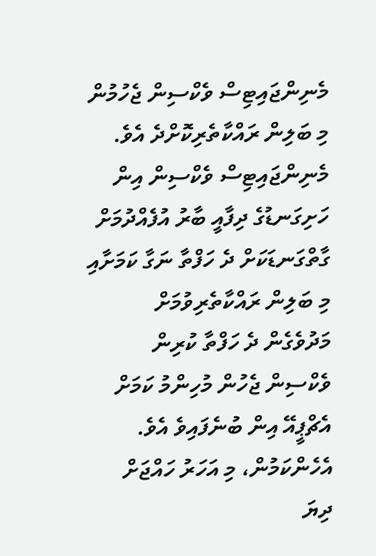މެނިންޖައިޓިސް ވެކްސިން ޖެހުމުން މި ބަލިން ރައްކާތެރިކޮށްދެ އެވެ. މެނިންޖައިޓިސް ވެކްސިން އިން ހަށިގަނޑުގެ ދިފާއީ ބާރު އުފެއްދުމަށް ގާތްގަނޑަކަށް ދެ ހަފްތާ ނަގާ ކަމަށާއި މި ބަލިން ރައްކާތެރިވުމަށް މަދުވެގެން ދެ ހަފްތާ ކުރިން ވެކްސިން ޖެހުން މުހިންމު ކަމަށް އެޗްޕީއޭ އިން ބުނެފައިވެ އެވެ.
އެހެންކަމުން، މި އަހަރު ހައްޖަށް ދިޔަ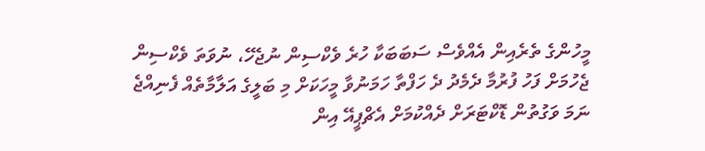މީހުންގެ ތެރެއިން އެއްވެސް ސަބަބަކާ ހުރެ ވެކްސިން ނުޖެހޭ، ނުވަތަ ވެކްސިން ޖެހުމަށް ފަހު ފުރުމާ ދެމެދު ދެ ހަފްތާ ހަމަނުވާ މީހަކަށް މި ބަލީގެ އަލާމާތެއް ފެނިއްޖެ ނަމަ ވަގުތުން ޑޮކްޓަރަށް ދެއްކުމަށް އެޗްޕީއޭ އިން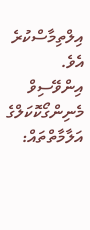އިލްތިމާސްކުރެ އެވެ.
އިންވޭސިވް މެނިންގޯކޮކަލްގެ އަލާމާތްތައް: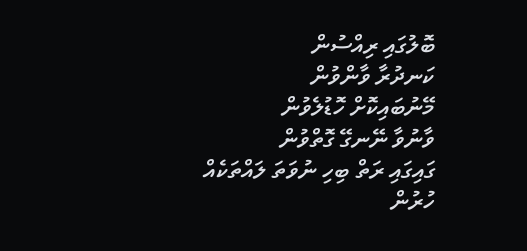ބޮލުގައި ރިއްސުން
ކަނދުރާ ވާންވުން
މޭނުބައިކޮށް ހޮޑުލެވުން
ވާނުވާ ނޭނގޭ ގޮތްވުން
ގައިގައި ރަތް ބިހި ނުވަތަ ލައްތަކެއް ހުރުން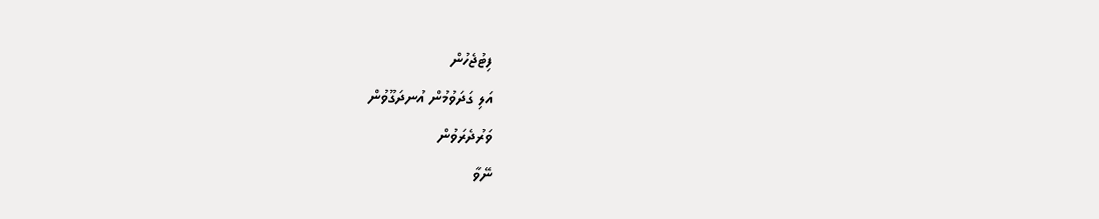ފިޓުޖެހުން
އަލި ގަދަވުމުން އުނދަގޫވުން
ވަރުދެރަވުން
ނޭވާ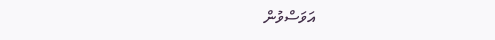އަވަސްވުން